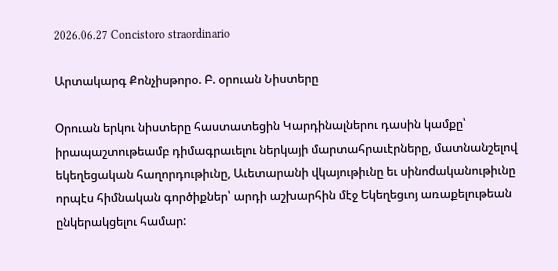2026.06.27 Concistoro straordinario

Արտակարգ Քոնչիսթորօ. Բ. օրուան Նիստերը

Օրուան երկու նիստերը հաստատեցին Կարդինալներու դասին կամքը՝ իրապաշտութեամբ դիմագրաւելու ներկայի մարտահրաւէրները, մատնանշելով եկեղեցական հաղորդութիւնը, Աւետարանի վկայութիւնը եւ սինոdականութիւնը որպէս հիմնական գործիքներ՝ արդի աշխարհին մէջ Եկեղեցւոյ առաքելութեան ընկերակցելու համար: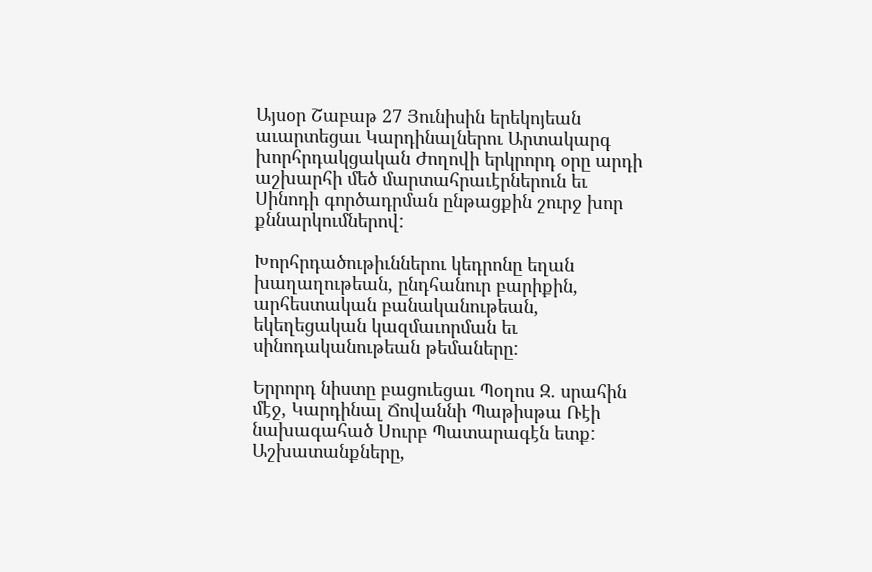Այսօր Շաբաթ 27 Յունիսին երեկոյեան աւարտեցաւ Կարդինալներու Արտակարգ խորհրդակցական Ժողովի երկրորդ օրը արդի աշխարհի մեծ մարտահրաւէրներուն եւ Սինոդի գործադրման ընթացքին շուրջ խոր քննարկումներով:

Խորհրդածութիւններու կեդրոնը եղան խաղաղութեան, ընդհանուր բարիքին, արհեստական բանականութեան, եկեղեցական կազմաւորման եւ սինոդականութեան թեմաները:

Երրորդ նիստը բացուեցաւ Պօղոս Զ. սրահին մէջ, Կարդինալ Ճովաննի Պաթիսթա Ռէի նախագահած Սուրբ Պատարագէն ետք: Աշխատանքները,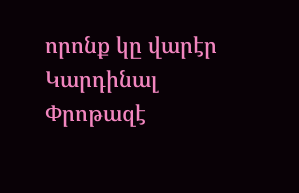որոնք կը վարէր Կարդինալ Փրոթազէ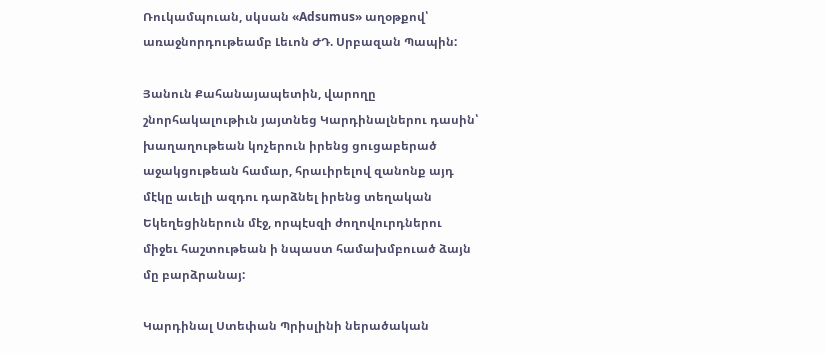Ռուկամպուան, սկսան «Adsumus» աղօթքով՝ առաջնորդութեամբ Լեւոն ԺԴ. Սրբազան Պապին:

Յանուն Քահանայապետին, վարողը շնորհակալութիւն յայտնեց Կարդինալներու դասին՝ խաղաղութեան կոչերուն իրենց ցուցաբերած աջակցութեան համար, հրաւիրելով զանոնք այդ մէկը աւելի ազդու դարձնել իրենց տեղական Եկեղեցիներուն մէջ, որպէսզի ժողովուրդներու միջեւ հաշտութեան ի նպաստ համախմբուած ձայն մը բարձրանայ:

Կարդինալ Ստեփան Պրիսլինի ներածական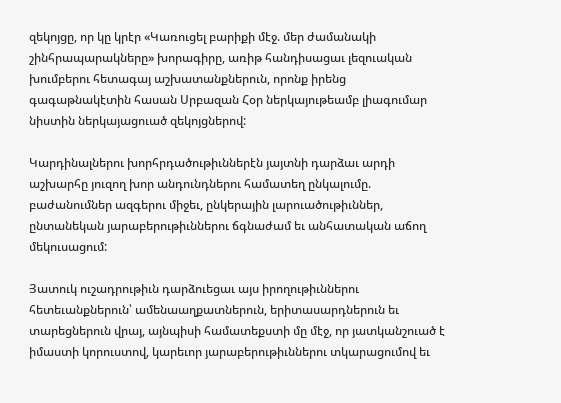զեկոյցը, որ կը կրէր «Կառուցել բարիքի մէջ. մեր ժամանակի շինհրապարակները» խորագիրը, առիթ հանդիսացաւ լեզուական խումբերու հետագայ աշխատանքներուն, որոնք իրենց գագաթնակէտին հասան Սրբազան Հօր ներկայութեամբ լիագումար նիստին ներկայացուած զեկոյցներով:

Կարդինալներու խորհրդածութիւններէն յայտնի դարձաւ արդի աշխարհը յուզող խոր անդունդներու համատեղ ընկալումը. բաժանումներ ազգերու միջեւ, ընկերային լարուածութիւններ, ընտանեկան յարաբերութիւններու ճգնաժամ եւ անհատական աճող մեկուսացում:

Յատուկ ուշադրութիւն դարձուեցաւ այս իրողութիւններու հետեւանքներուն՝ ամենաաղքատներուն, երիտասարդներուն եւ տարեցներուն վրայ, այնպիսի համատեքստի մը մէջ, որ յատկանշուած է իմաստի կորուստով, կարեւոր յարաբերութիւններու տկարացումով եւ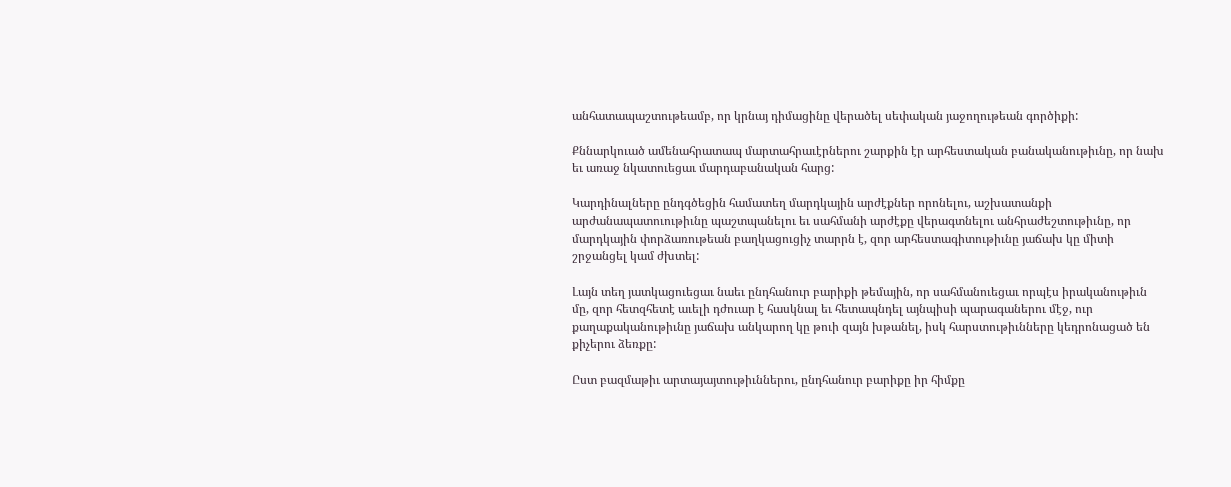անհատապաշտութեամբ, որ կրնայ դիմացինը վերածել սեփական յաջողութեան գործիքի:

Քննարկուած ամենահրատապ մարտահրաւէրներու շարքին էր արհեստական բանականութիւնը, որ նախ եւ առաջ նկատուեցաւ մարդաբանական հարց:

Կարդինալները ընդգծեցին համատեղ մարդկային արժէքներ որոնելու, աշխատանքի արժանապատուութիւնը պաշտպանելու եւ սահմանի արժէքը վերագտնելու անհրաժեշտութիւնը, որ մարդկային փորձառութեան բաղկացուցիչ տարրն է, զոր արհեստագիտութիւնը յաճախ կը միտի շրջանցել կամ ժխտել:

Լայն տեղ յատկացուեցաւ նաեւ ընդհանուր բարիքի թեմային, որ սահմանուեցաւ որպէս իրականութիւն մը, զոր հետզհետէ աւելի դժուար է հասկնալ եւ հետապնդել այնպիսի պարագաներու մէջ, ուր քաղաքականութիւնը յաճախ անկարող կը թուի զայն խթանել, իսկ հարստութիւնները կեդրոնացած են քիչերու ձեռքը:

Ըստ բազմաթիւ արտայայտութիւններու, ընդհանուր բարիքը իր հիմքը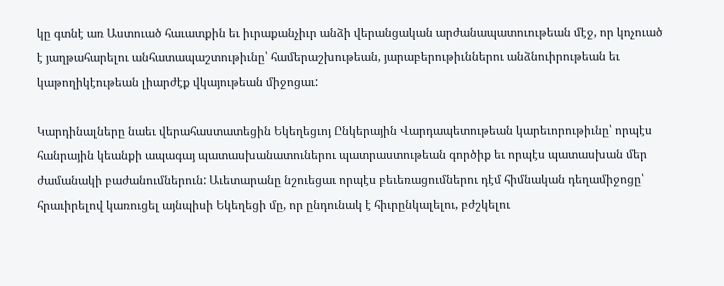կը գտնէ առ Աստուած հաւատքին եւ իւրաքանչիւր անձի վերանցական արժանապատուութեան մէջ, որ կոչուած է յաղթահարելու անհատապաշտութիւնը՝ համերաշխութեան, յարաբերութիւններու անձնուիրութեան եւ կաթողիկէութեան լիարժէք վկայութեան միջոցաւ:

Կարդինալները նաեւ վերահաստատեցին Եկեղեցւոյ Ընկերային Վարդապետութեան կարեւորութիւնը՝ որպէս հանրային կեանքի ապագայ պատասխանատուներու պատրաստութեան գործիք եւ որպէս պատասխան մեր ժամանակի բաժանումներուն: Աւետարանը նշուեցաւ որպէս բեւեռացումներու դէմ հիմնական դեղամիջոցը՝ հրաւիրելով կառուցել այնպիսի Եկեղեցի մը, որ ընդունակ է հիւրընկալելու, բժշկելու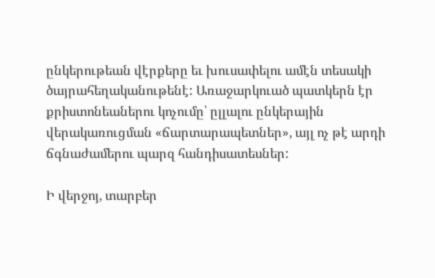ընկերութեան վէրքերը եւ խուսափելու ամէն տեսակի ծայրահեղականութենէ: Առաջարկուած պատկերն էր քրիստոնեաներու կոչումը՝ ըլլալու ընկերային վերակառուցման «ճարտարապետներ», այլ ոչ թէ արդի ճգնաժամերու պարզ հանդիսատեսներ:

Ի վերջոյ, տարբեր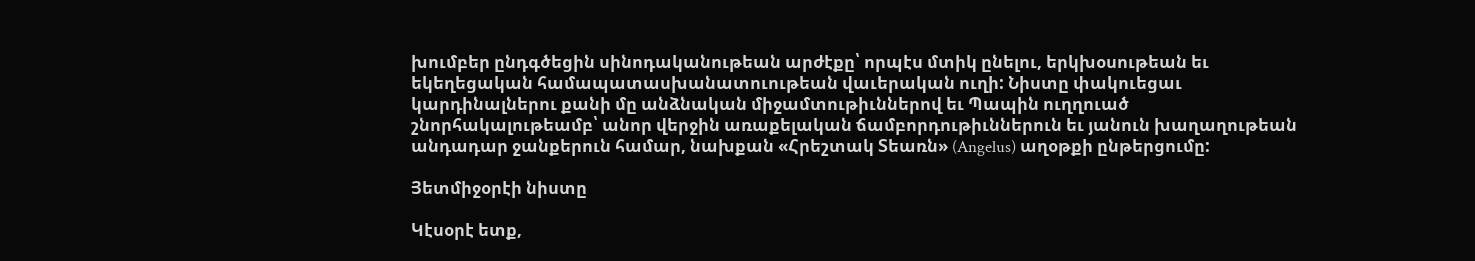խումբեր ընդգծեցին սինոդականութեան արժէքը՝ որպէս մտիկ ընելու, երկխօսութեան եւ եկեղեցական համապատասխանատուութեան վաւերական ուղի: Նիստը փակուեցաւ կարդինալներու քանի մը անձնական միջամտութիւններով եւ Պապին ուղղուած շնորհակալութեամբ՝ անոր վերջին առաքելական ճամբորդութիւններուն եւ յանուն խաղաղութեան անդադար ջանքերուն համար, նախքան «Հրեշտակ Տեառն» (Angelus) աղօթքի ընթերցումը:

Յետմիջօրէի նիստը

Կէսօրէ ետք,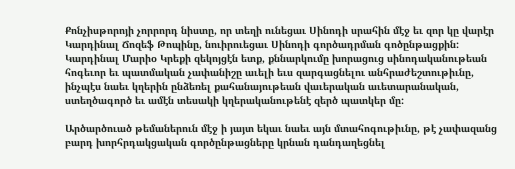Քոնչիսթորոյի չորրորդ նիստը, որ տեղի ունեցաւ Սինոդի սրահին մէջ եւ զոր կը վարէր Կարդինալ Ճոզեֆ Թոպինը, նուիրուեցաւ Սինոդի գործադրման գոծընթացքին: Կարդինալ Մարիօ Կրեքի զեկոյցէն ետք, քննարկումը խորացուց սինոդականութեան հոգեւոր եւ պատմական չափանիշը աւելի եւս զարգացնելու անհրաժեշտութիւնը, ինչպէս նաեւ կղերին ընձեռել քահանայութեան վաւերական աւետարանական, ստեղծագործ եւ ամէն տեսակի կղերականութենէ զերծ պատկեր մը:

Արծարծուած թեմաներուն մէջ ի յայտ եկաւ նաեւ այն մտահոգութիւնը, թէ չափազանց բարդ խորհրդակցական գործընթացները կրնան դանդաղեցնել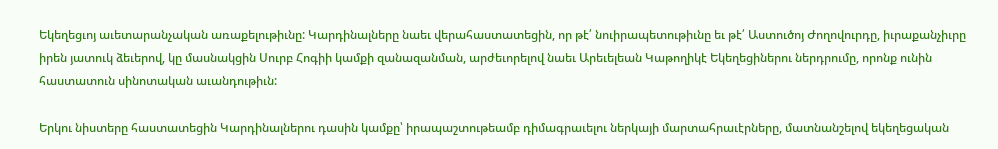Եկեղեցւոյ աւետարանչական առաքելութիւնը: Կարդինալները նաեւ վերահաստատեցին, որ թէ՛ նուիրապետութիւնը եւ թէ՛ Աստուծոյ Ժողովուրդը, իւրաքանչիւրը իրեն յատուկ ձեւերով, կը մասնակցին Սուրբ Հոգիի կամքի զանազանման, արժեւորելով նաեւ Արեւելեան Կաթողիկէ Եկեղեցիներու ներդրումը, որոնք ունին հաստատուն սինոտական աւանդութիւն:

Երկու նիստերը հաստատեցին Կարդինալներու դասին կամքը՝ իրապաշտութեամբ դիմագրաւելու ներկայի մարտահրաւէրները, մատնանշելով եկեղեցական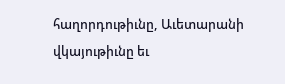հաղորդութիւնը, Աւետարանի վկայութիւնը եւ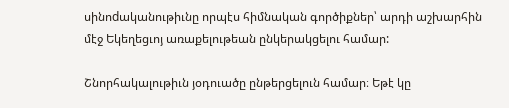սինոdականութիւնը որպէս հիմնական գործիքներ՝ արդի աշխարհին մէջ Եկեղեցւոյ առաքելութեան ընկերակցելու համար:

Շնորհակալութիւն յօդուածը ընթերցելուն համար։ Եթէ կը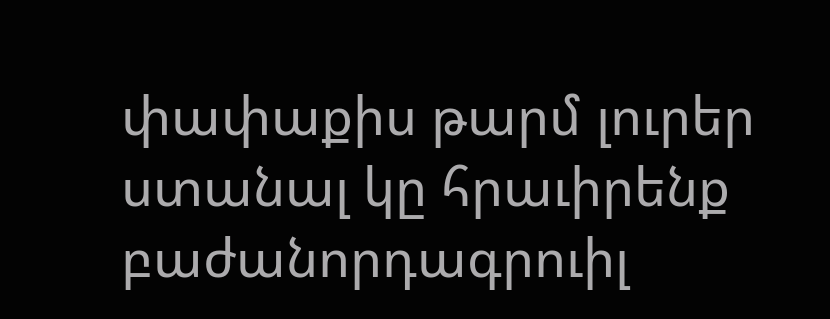փափաքիս թարմ լուրեր ստանալ կը հրաւիրենք բաժանորդագրուիլ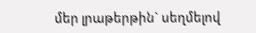մեր լրաթերթին` սեղմելով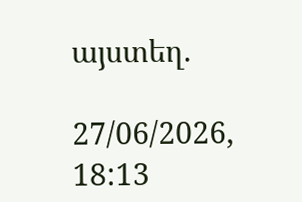այստեղ.

27/06/2026, 18:13